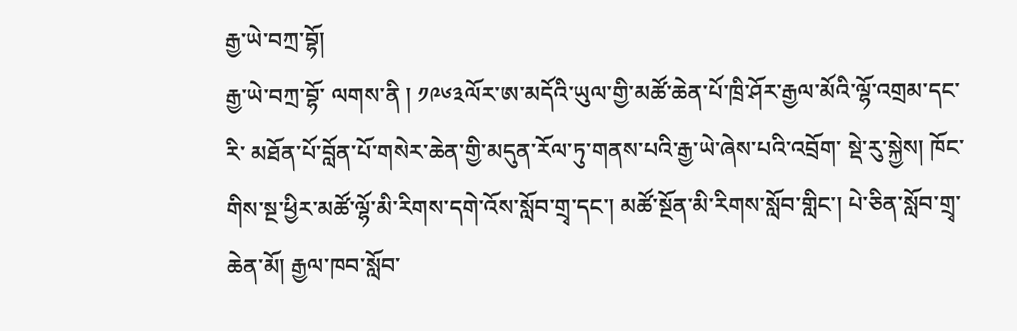རྒྱ་ཡེ་བཀྲ་བྷོ།
རྒྱ་ཡེ་བཀྲ་བྷོ་ ལགས་ནི ། ༡༩༦༣ལོར་ཨ་མདོའི་ཡུལ་གྱི་མཚོ་ཆེན་པོ་ཁྲི་ཤོར་རྒྱལ་མོའི་ལྷོ་འགྲམ་དང་རི་ མཐོན་པོ་བློན་པོ་གསེར་ཆེན་གྱི་མདུན་རོལ་ཏུ་གནས་པའི་རྒྱ་ཡེ་ཞེས་པའི་འབྲོག་ སྡེ་རུ་སྐྱེས། ཁོང་གིས་སྔ་ཕྱིར་མཚོ་ལྷོ་མི་རིགས་དགེ་འོས་སློབ་གྲྭ་དང་། མཚོ་སྔོན་མི་རིགས་སློབ་གླིང་། པེ་ཅིན་སློབ་གྲྭ་ཆེན་མོ། རྒྱལ་ཁབ་སློབ་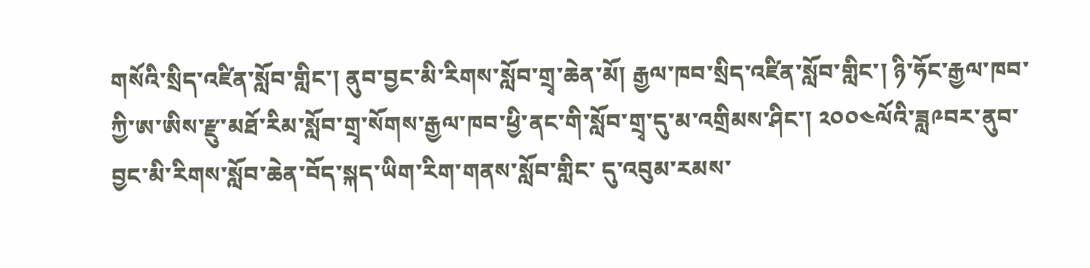གསོའི་སྲིད་འཛིན་སློབ་གླིང་། ནུབ་བྱང་མི་རིགས་སློབ་གྲྭ་ཆེན་མོ། རྒྱལ་ཁབ་སྲིད་འཛིན་སློབ་གླིང་། ཉི་ཧོང་རྒྱལ་ཁབ་ཀྱི་ཨ་ཨིས་རྫུ་མཐོ་རིམ་སློབ་གྲྭ་སོགས་རྒྱལ་ཁབ་ཕྱི་ནང་གི་སློབ་གྲྭ་དུ་མ་འགྲིམས་ཤིང་། ༢༠༠༤ལོའི་ཟླ༩བར་ནུབ་བྱང་མི་རིགས་སློབ་ཆེན་བོད་སྐད་ཡིག་རིག་གནས་སློབ་གླིང་ དུ་འབུམ་རམས་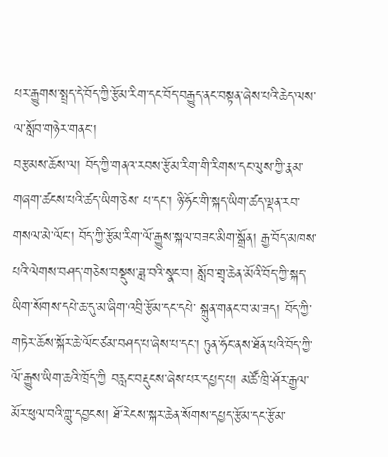པར་རྒྱུགས་སྤྲད་དེ་བོད་ཀྱི་རྩོམ་རིག་དང་བོད་བརྒྱུད་ནང་བསྟན་ཞེས་པའི་ཆེད་ལས་ལ་སློབ་གཉེར་གནང་།
བརྩམས་ཆོས་ལ། བོད་ཀྱི་གནའ་རབས་རྩོམ་རིག་གི་རིགས་དང་ལུས་ཀྱི་རྣམ་གཞག་ཚངས་པའི་ཚད་ཡིག་ཅེས་ པ་དང་། ཉི་ཧོང་གི་སྐད་ཡིག་ཚད་ལྡན་རབ་གསལ་མེ་ལོང་། བོད་ཀྱི་རྩོམ་རིག་ལོ་རྒྱུས་སྐལ་བཟང་མིག་སྒྲོན། རྒྱ་བོད་མཁས་པའི་ལེགས་བཤད་གཅེས་བསྡུས་ཟླ་བའི་སྣང་བ། སློབ་གྲྭ་ཆེན་མོའི་བོད་ཀྱི་སྐད་ཡིག་སོགས་དཔེ་ཆ་དུ་མ་ཞིག་འབྲི་རྩོམ་དང་དཔེ་ སྐྲུན་གནང་བ་མ་ཟད། བོད་ཀྱི་གཏེར་ཆོས་སྐོར་ཆེ་ལོང་ཙམ་བཤད་པ་ཞེས་པ་དང་། ཏུན་ཧོང་ནས་ཐོན་པའི་བོད་ཀྱི་ལོ་རྒྱུས་ཡིག་ཆའི་ཁྲོད་ཀྱི བརླང་བརྡུངས་ཞེས་པར་དཔྱད་པ། མཚོ་ཁྲི་ཤོར་རྒྱལ་མོར་ཕུལ་བའི་གླུ་དབྱངས། ཐོ་རེངས་སྐར་ཆེན་སོགས་དཔྱད་རྩོམ་དང་རྩོམ་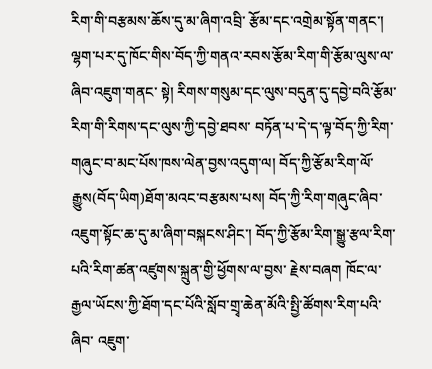རིག་གི་བརྩམས་ཆོས་དུ་མ་ཞིག་འབྲི་ རྩོམ་དང་འགྲེམ་སྟོན་གནང་། ལྷག་པར་དུ་ཁོང་གིས་བོད་ཀྱི་གནའ་རབས་རྩོམ་རིག་གི་རྩོམ་ལུས་ལ་ཞིབ་འཇུག་གནང་ སྟེ། རིགས་གསུམ་དང་ལུས་བདུན་དུ་དབྱེ་བའི་རྩོམ་རིག་གི་རིགས་དང་ལུས་ཀྱི་དབྱེ་ཐབས་ བཏོན་པ་དེ་ད་ལྟ་བོད་ཀྱི་རིག་གཞུང་བ་མང་པོས་ཁས་ལེན་བྱས་འདུག་ལ། བོད་ཀྱི་རྩོམ་རིག་ལོ་རྒྱུས(བོད་ཡིག)ཐོག་མའང་བརྩམས་པས། བོད་ཀྱི་རིག་གཞུང་ཞིབ་འཇུག་སྟོང་ཆ་དུ་མ་ཞིག་བསྐངས་ཤིང་། བོད་ཀྱི་རྩོམ་རིག་སྒྱུ་རྩལ་རིག་པའི་རིག་ཚན་འཛུགས་སྐྲུན་གྱི་ཕྱོགས་ལ་བྱས་ རྗེས་བཞག ཁོང་ལ་རྒྱལ་ཡོངས་ཀྱི་ཐོག་དང་པོའི་སློབ་གྲྭ་ཆེན་མོའི་སྤྱི་ཚོགས་རིག་པའི་ཞིབ་ འཇུག་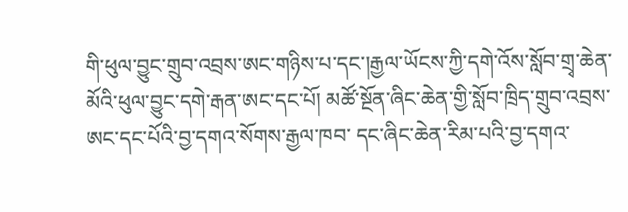གི་ཕུལ་བྱུང་གྲུབ་འབྲས་ཨང་གཉིས་པ་དང་།རྒྱལ་ཡོངས་ཀྱི་དགེ་འོས་སློབ་གྲྭ་ཆེན་མོའི་ཕུལ་བྱུང་དགེ་རྒན་ཨང་དང་པོ། མཚོ་སྔོན་ཞིང་ཆེན་གྱི་སློབ་ཁྲིད་གྲུབ་འབྲས་ཨང་དང་པོའི་བྱ་དགའ་སོགས་རྒྱལ་ཁབ་ དང་ཞིང་ཆེན་རིམ་པའི་བྱ་དགའ་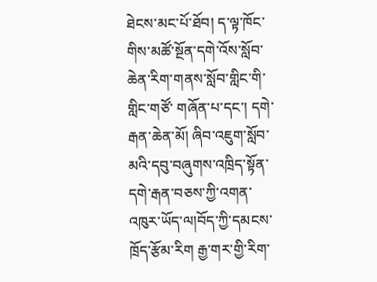ཐེངས་མང་པོ་ཐོབ། ད་ལྟ་ཁོང་གིས་མཚོ་སྔོན་དགེ་འོས་སློབ་ཆེན་རིག་གནས་སློབ་གླིང་གི་གླིང་གཙོ་ གཞོན་པ་དང་། དགེ་རྒན་ཆེན་མོ། ཞིབ་འཇུག་སློབ་མའི་དབུ་བཞུགས་འཁྲིད་སྟོན་དགེ་རྒན་བཅས་ཀྱི་འགན་འཁུར་ཡོད་ལ།བོད་ཀྱི་དམངས་ཁྲོད་རྩོམ་རིག རྒྱ་གར་གྱི་རིག་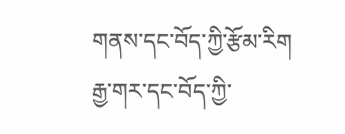གནས་དང་བོད་ཀྱི་རྩོམ་རིག རྒྱ་གར་དང་བོད་ཀྱི་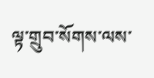ལྟ་གྲུབ་སོགས་ལས་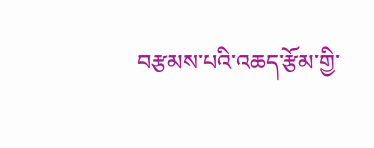བརྩམས་པའི་འཆད་རྩོམ་གྱི་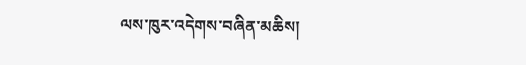ལས་ཁུར་འདེགས་བཞིན་མཆིས།